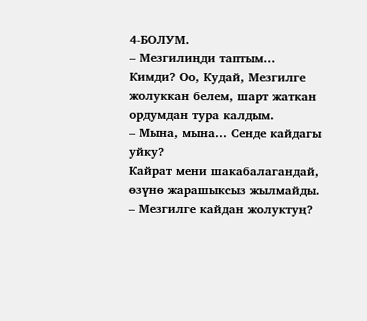4-БОЛУМ.
– Мезгилиңди таптым...
Кимди? Оо, Кудай, Мезгилге жолуккан белем, шарт жаткан ордумдан тура калдым.
– Мына, мына... Сенде кайдагы уйку?
Кайрат мени шакабалагандай, өзүнө жарашыксыз жылмайды.
– Мезгилге кайдан жолуктуң?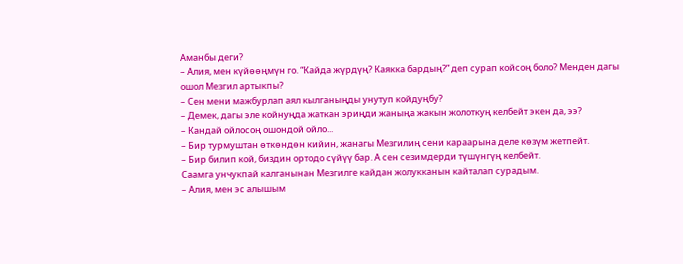Аманбы деги?
– Алия, мен күйөөңмүн го. “Кайда жүрдүң? Каякка бардың?” деп сурап койсоң боло? Менден дагы ошол Мезгил артыкпы?
– Сен мени мажбурлап аял кылганыңды унутуп койдуңбу?
– Демек, дагы эле койнуңда жаткан эриңди жаныңа жакын жолоткуң келбейт экен да, ээ?
– Кандай ойлосоң ошондой ойло...
– Бир турмуштан өткөндөн кийин, жанагы Мезгилиң сени караарына деле көзүм жетпейт.
– Бир билип кой, биздин ортодо сүйүү бар. А сен сезимдерди түшүнгүң келбейт.
Саамга унчукпай калганынан Мезгилге кайдан жолукканын кайталап сурадым.
– Алия, мен эс алышым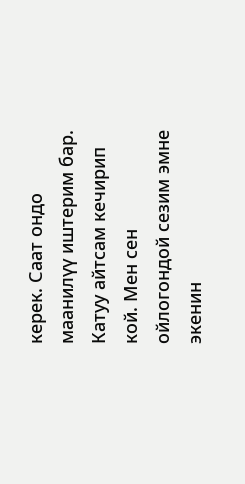керек. Саат ондо маанилүү иштерим бар. Катуу айтсам кечирип кой. Мен сен ойлогондой сезим эмне экенин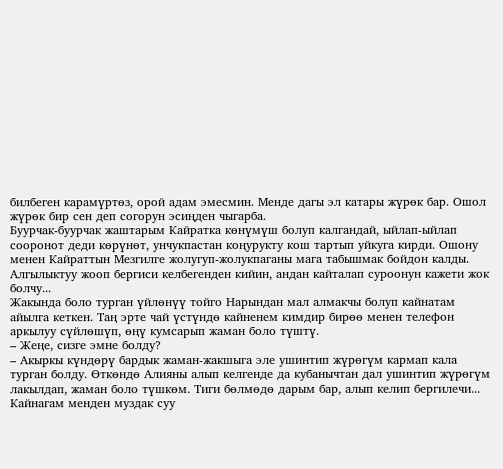билбеген карамүртөз, орой адам эмесмин. Менде дагы эл катары жүрөк бар. Ошол жүрөк бир сен деп согорун эсиңден чыгарба.
Буурчак-буурчак жаштарым Кайратка көнүмүш болуп калгандай, ыйлап-ыйлап сооронот деди көрүнөт, унчукпастан коңурукту кош тартып уйкуга кирди. Ошону менен Кайраттын Мезгилге жолугуп-жолукпаганы мага табышмак бойдон калды. Алгылыктуу жооп бергиси келбегенден кийин, андан кайталап суроонун кажети жок болчу...
Жакында боло турган үйлөнүү тойго Нарындан мал алмакчы болуп кайнатам айылга кеткен. Таң эрте чай үстүндө кайненем кимдир бирөө менен телефон аркылуу сүйлөшүп, өңү кумсарып жаман боло түштү.
– Жеңе, сизге эмне болду?
– Акыркы күндөрү бардык жаман-жакшыга эле ушинтип жүрөгүм кармап кала турган болду. Өткөндө Алияны алып келгенде да кубанычтан дал ушинтип жүрөгүм лакылдап, жаман боло түшкөм. Тиги бөлмөдө дарым бар, алып келип бергилечи...
Кайнагам менден муздак суу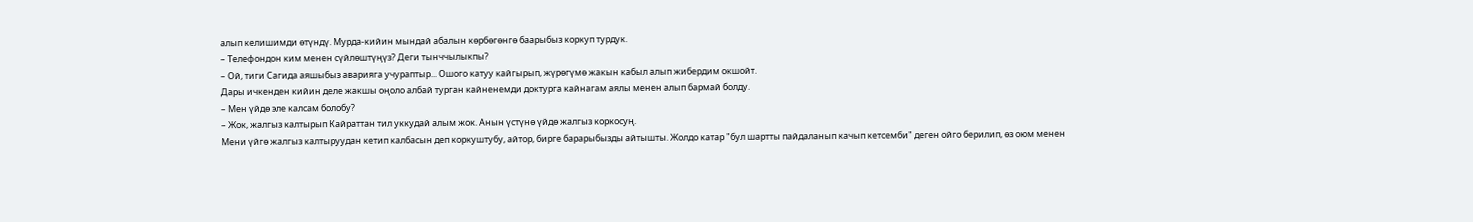алып келишимди өтүндү. Мурда-кийин мындай абалын көрбөгөнгө баарыбыз коркуп турдук.
– Телефондон ким менен сүйлөштүңүз? Деги тынччылыкпы?
– Ой, тиги Сагида аяшыбыз аварияга учураптыр... Ошого катуу кайгырып, жүрөгүмө жакын кабыл алып жибердим окшойт.
Дары ичкенден кийин деле жакшы оңоло албай турган кайненемди доктурга кайнагам аялы менен алып бармай болду.
– Мен үйдө эле калсам болобу?
– Жок, жалгыз калтырып Кайраттан тил уккудай алым жок. Анын үстүнө үйдө жалгыз коркосуң.
Мени үйгө жалгыз калтыруудан кетип калбасын деп коркуштубу, айтор, бирге барарыбызды айтышты. Жолдо катар "бул шартты пайдаланып качып кетсемби" деген ойго берилип, өз оюм менен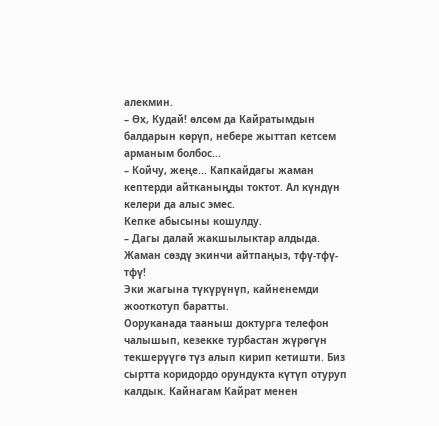алекмин.
– Өх, Кудай! өлсөм да Кайратымдын балдарын көрүп, небере жыттап кетсем арманым болбос...
– Койчу, жеңе... Капкайдагы жаман кептерди айтканыңды токтот. Ал күндүн келери да алыс эмес.
Кепке абысыны кошулду.
– Дагы далай жакшылыктар алдыда. Жаман сөздү экинчи айтпаңыз, тфү-тфү-тфү!
Эки жагына түкүрүнүп, кайненемди жооткотуп баратты.
Ооруканада тааныш доктурга телефон чалышып, кезекке турбастан жүрөгүн текшерүүгө түз алып кирип кетишти. Биз сыртта коридордо орундукта күтүп отуруп калдык. Кайнагам Кайрат менен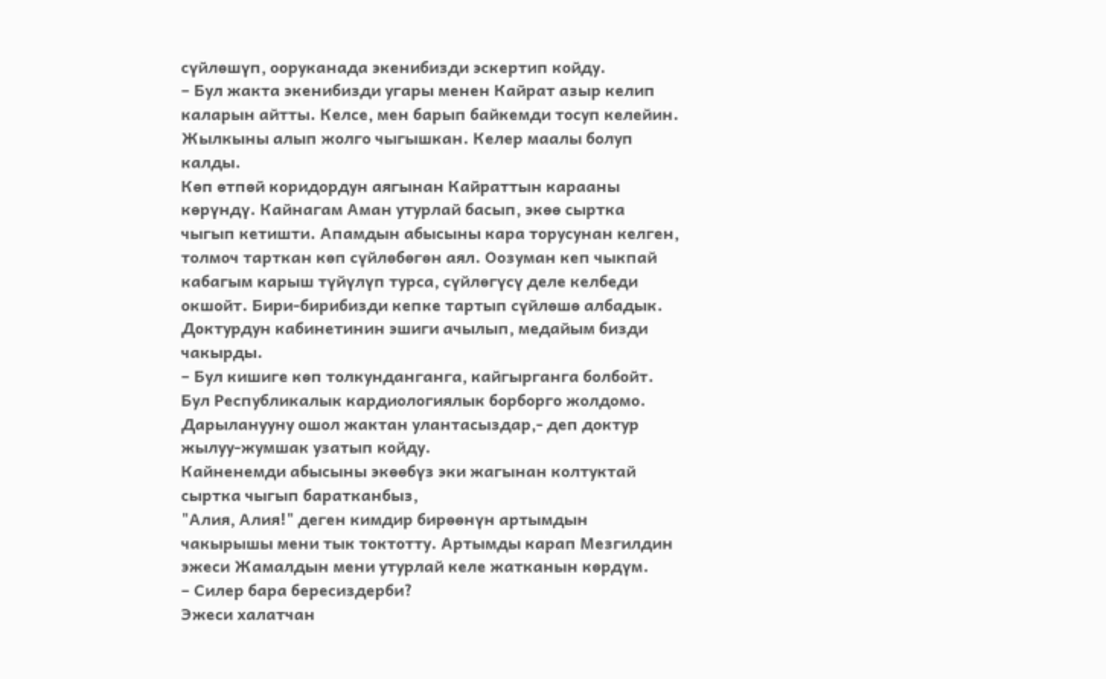сүйлөшүп, ооруканада экенибизди эскертип койду.
– Бул жакта экенибизди угары менен Кайрат азыр келип каларын айтты. Келсе, мен барып байкемди тосуп келейин. Жылкыны алып жолго чыгышкан. Келер маалы болуп калды.
Көп өтпөй коридордун аягынан Кайраттын карааны көрүндү. Кайнагам Аман утурлай басып, экөө сыртка чыгып кетишти. Апамдын абысыны кара торусунан келген, толмоч тарткан көп сүйлөбөгөн аял. Оозуман кеп чыкпай кабагым карыш түйүлүп турса, сүйлөгүсү деле келбеди окшойт. Бири-бирибизди кепке тартып сүйлөшө албадык.
Доктурдун кабинетинин эшиги ачылып, медайым бизди чакырды.
– Бул кишиге көп толкунданганга, кайгырганга болбойт. Бул Республикалык кардиологиялык борборго жолдомо. Дарыланууну ошол жактан улантасыздар,- деп доктур жылуу-жумшак узатып койду.
Кайненемди абысыны экөөбүз эки жагынан колтуктай сыртка чыгып баратканбыз,
"Алия, Алия!" деген кимдир бирөөнүн артымдын чакырышы мени тык токтотту. Артымды карап Мезгилдин эжеси Жамалдын мени утурлай келе жатканын көрдүм.
– Силер бара бересиздерби?
Эжеси халатчан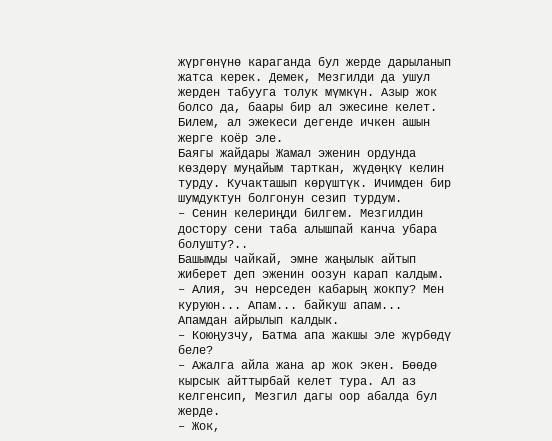жүргөнүнө караганда бул жерде дарыланып жатса керек. Демек, Мезгилди да ушул жерден табууга толук мүмкүн. Азыр жок болсо да, баары бир ал эжесине келет. Билем, ал эжекеси дегенде ичкен ашын жерге коёр эле.
Баягы жайдары Жамал эженин ордунда көздөрү муңайым тарткан, жүдөңкү келин турду. Кучакташып көрүштүк. Ичимден бир шумдуктун болгонун сезип турдум.
– Сенин келериңди билгем. Мезгилдин достору сени таба алышпай канча убара болушту?..
Башымды чайкай, эмне жаңылык айтып жиберет деп эженин оозун карап калдым.
– Алия, эч нерседен кабарың жокпу? Мен куруюн... Апам... байкуш апам... Апамдан айрылып калдык.
– Коюңузчу, Батма апа жакшы эле жүрбөдү беле?
– Ажалга айла жана ар жок экен. Бөөдө кырсык айттырбай келет тура. Ал аз келгенсип, Мезгил дагы оор абалда бул жерде.
– Жок,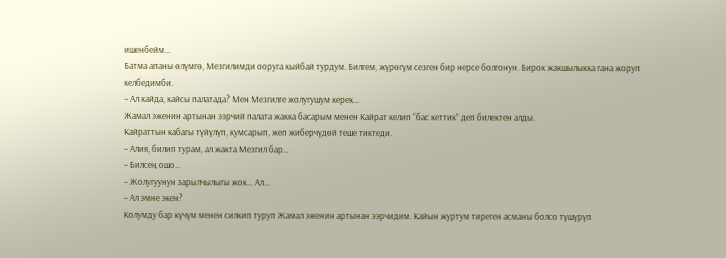ишенбейм...
Батма апаны өлүмгө, Мезгилимди ооруга кыйбай турдум. Билгем, жүрөгүм сезген бир нерсе болгонун. Бирок жакшылыкка гана жоруп келбедимби.
– Ал кайда, кайсы палатада? Мен Мезгилге жолугушум керек...
Жамал эженин артынан ээрчий палата жакка басарым менен Кайрат келип “бас кеттик” деп билектен алды.
Кайраттын кабагы түйүлүп, кумсарып, жеп жиберчүдөй теше тиктеди.
– Алия, билип турам, ал жакта Мезгил бар…
– Билсең ошо…
– Жолугуунун зарылчылыгы жок… Ал...
– Ал эмне экен?
Колумду бар күчүм менен силкип туруп Жамал эженин артынан ээрчидим. Кайын журтум тиреген асманы болсо түшүрүп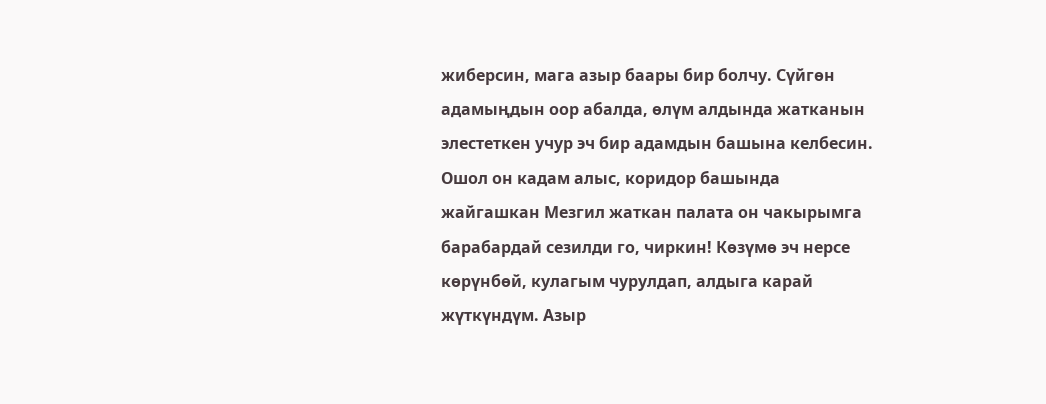жиберсин, мага азыр баары бир болчу. Сүйгөн адамыңдын оор абалда, өлүм алдында жатканын элестеткен учур эч бир адамдын башына келбесин. Ошол он кадам алыс, коридор башында жайгашкан Мезгил жаткан палата он чакырымга барабардай сезилди го, чиркин! Көзүмө эч нерсе көрүнбөй, кулагым чурулдап, алдыга карай жүткүндүм. Азыр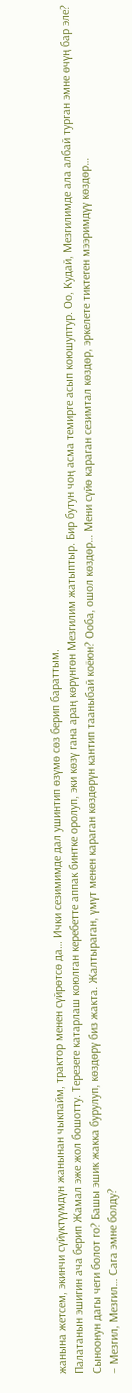жанына жетсем, экинчи сүйүктүүмдүн жанынан чыкпайм, трактор менен сүйрөтсө да… Ички сезимимде дал ушинтип өзүмө сөз берип бараттым.
Палатанын эшигин ача берип Жамал эже жол бошотту. Терезеге катарлаш коюлган керебетте аппак бинтке оролуп, эки көзү гана араң көрүнгөн Мезгилим жатыптыр. Бир бутун чоң асма темирге асып коюшуптур. Оо, Кудай, Мезгилимде ала албай турган эмне өчүң бар эле? Сыноонун дагы чеги болот го? Башы эшик жакка бурулуп, көздөрү биз жакта. Жалтыраган, үмүт менен караган көздөрүн кантип тааныбай коёюн? Ооба, ошол көздөр… Мени сүйө караган сезимтал көздөр, эркелете тиктеген мээримдүү көздөр…
– Мезгил, Мезгил… Сага эмне болду?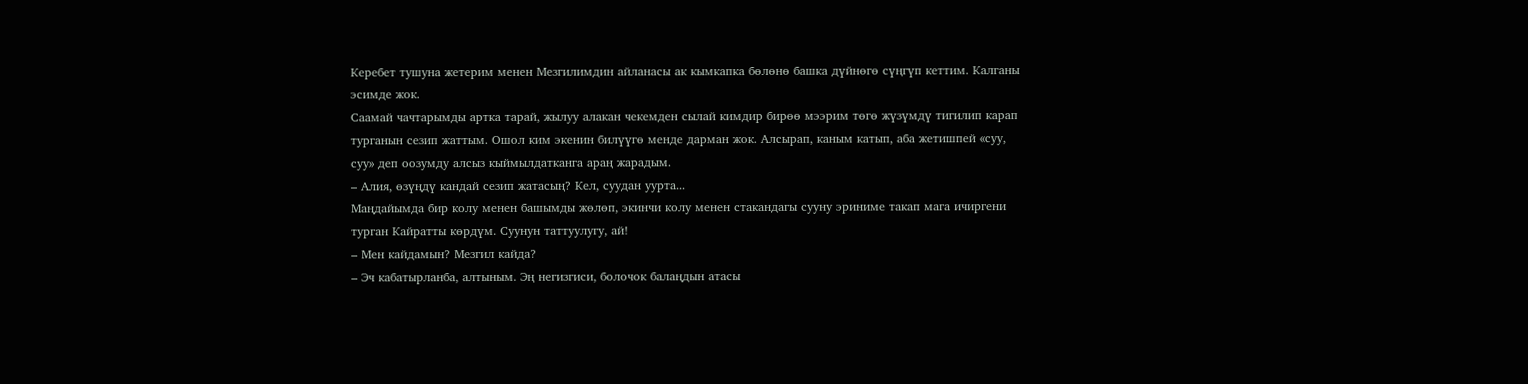Керебет тушуна жетерим менен Мезгилимдин айланасы ак кымкапка бөлөнө башка дүйнөгө сүңгүп кеттим. Калганы эсимде жок.
Саамай чачтарымды артка тарай, жылуу алакан чекемден сылай кимдир бирөө мээрим төгө жүзүмдү тигилип карап турганын сезип жаттым. Ошол ким экенин билүүгө менде дарман жок. Алсырап, каным катып, аба жетишпей «суу, суу» деп оозумду алсыз кыймылдатканга араң жарадым.
– Алия, өзүңдү кандай сезип жатасың? Кел, суудан уурта...
Маңдайымда бир колу менен башымды жөлөп, экинчи колу менен стакандагы сууну эриниме такап мага ичиргени турган Кайратты көрдүм. Суунун таттуулугу, ай!
– Мен кайдамын? Мезгил кайда?
– Эч кабатырланба, алтыным. Эң негизгиси, болочок балаңдын атасы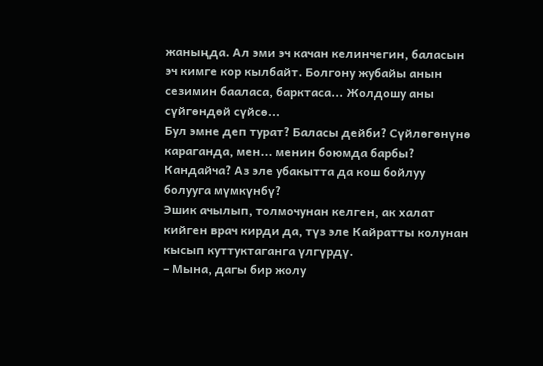жаныңда. Ал эми эч качан келинчегин, баласын эч кимге кор кылбайт. Болгону жубайы анын сезимин бааласа, барктаса... Жолдошу аны сүйгөндөй сүйсө...
Бул эмне деп турат? Баласы дейби? Сүйлөгөнүнө караганда, мен... менин боюмда барбы? Кандайча? Аз эле убакытта да кош бойлуу болууга мүмкүнбү?
Эшик ачылып, толмочунан келген, ак халат кийген врач кирди да, түз эле Кайратты колунан кысып куттуктаганга үлгүрдү.
– Мына, дагы бир жолу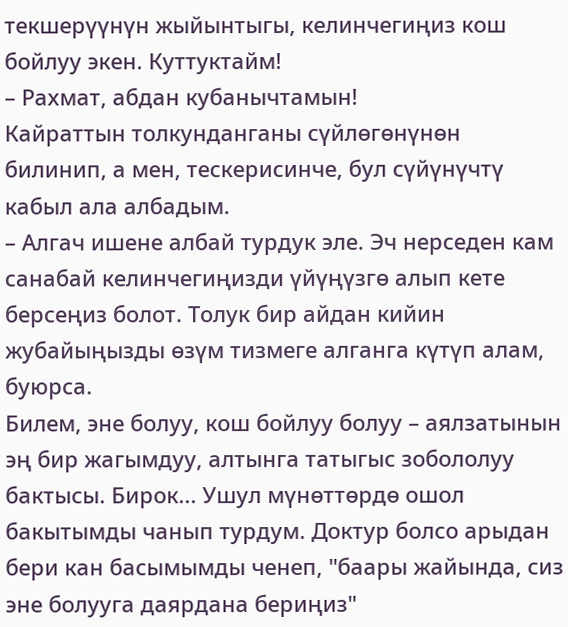текшерүүнүн жыйынтыгы, келинчегиңиз кош бойлуу экен. Куттуктайм!
– Рахмат, абдан кубанычтамын!
Кайраттын толкунданганы сүйлөгөнүнөн билинип, а мен, тескерисинче, бул сүйүнүчтү кабыл ала албадым.
– Алгач ишене албай турдук эле. Эч нерседен кам санабай келинчегиңизди үйүңүзгө алып кете берсеңиз болот. Толук бир айдан кийин жубайыңызды өзүм тизмеге алганга күтүп алам, буюрса.
Билем, эне болуу, кош бойлуу болуу – аялзатынын эң бир жагымдуу, алтынга татыгыс зобололуу бактысы. Бирок... Ушул мүнөттөрдө ошол бакытымды чанып турдум. Доктур болсо арыдан бери кан басымымды ченеп, "баары жайында, сиз эне болууга даярдана бериңиз"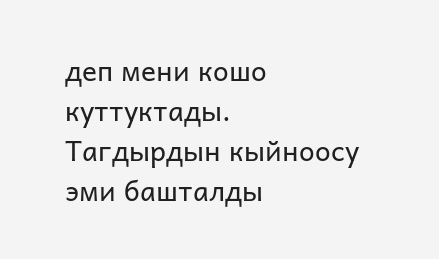деп мени кошо куттуктады.
Тагдырдын кыйноосу эми башталды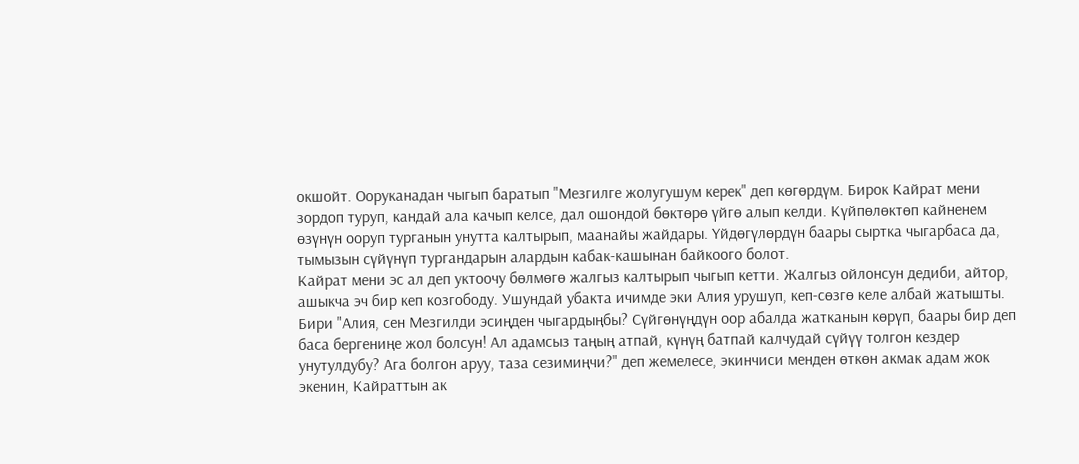окшойт. Ооруканадан чыгып баратып "Мезгилге жолугушум керек" деп көгөрдүм. Бирок Кайрат мени зордоп туруп, кандай ала качып келсе, дал ошондой бөктөрө үйгө алып келди. Күйпөлөктөп кайненем өзүнүн ооруп турганын унутта калтырып, маанайы жайдары. Үйдөгүлөрдүн баары сыртка чыгарбаса да, тымызын сүйүнүп тургандарын алардын кабак-кашынан байкоого болот.
Кайрат мени эс ал деп уктоочу бөлмөгө жалгыз калтырып чыгып кетти. Жалгыз ойлонсун дедиби, айтор, ашыкча эч бир кеп козгободу. Ушундай убакта ичимде эки Алия урушуп, кеп-сөзгө келе албай жатышты. Бири "Алия, сен Мезгилди эсиңден чыгардыңбы? Сүйгөнүңдүн оор абалда жатканын көрүп, баары бир деп баса бергениңе жол болсун! Ал адамсыз таңың атпай, күнүң батпай калчудай сүйүү толгон кездер унутулдубу? Ага болгон аруу, таза сезимиңчи?" деп жемелесе, экинчиси менден өткөн акмак адам жок экенин, Кайраттын ак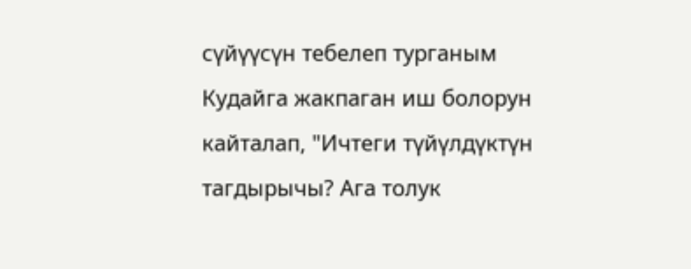сүйүүсүн тебелеп турганым Кудайга жакпаган иш болорун кайталап, "Ичтеги түйүлдүктүн тагдырычы? Ага толук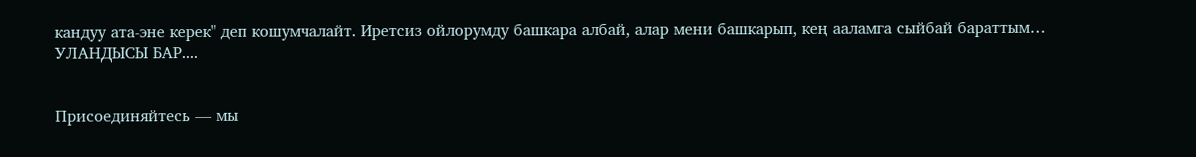кандуу ата-эне керек" деп кошумчалайт. Иретсиз ойлорумду башкара албай, алар мени башкарып, кең ааламга сыйбай бараттым…
УЛАНДЫСЫ БАР....


Присоединяйтесь — мы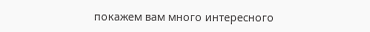покажем вам много интересного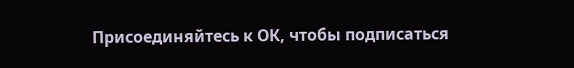Присоединяйтесь к ОК, чтобы подписаться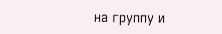на группу и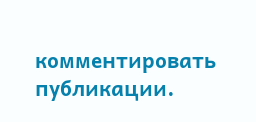комментировать публикации.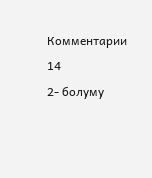Комментарии 14
2- болуму